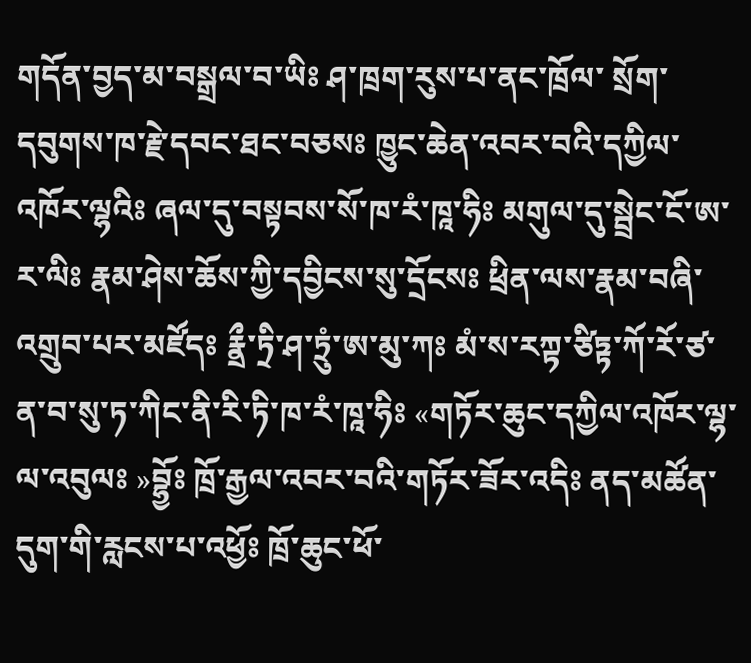གདོན་བྱད་མ་བསྒྲལ་བ་ཡིཿ ཤ་ཁྲག་རུས་པ་ནང་ཁྲོལ་ སྲོག་དབུགས་ཁ་རྗེ་དབང་ཐང་བཅསཿ ཁྱུང་ཆེན་འབར་བའི་དཀྱིལ་འཁོར་ལྷའིཿ ཞལ་དུ་བསྟབས་སོ་ཁ་རཾ་ཁཱ་ཧིཿ མགུལ་དུ་སྦྲེང་ངོ་ཨ་ར་ལིཿ རྣམ་ཤེས་ཆོས་ཀྱི་དབྱིངས་སུ་དྲོངསཿ ཕྲིན་ལས་རྣམ་བཞི་འགྲུབ་པར་མཛོདཿ རྣྲྀ་ཏྲི་ཤ་ཏྲུཾ་ཨ་མུ་ཀཿ མཾ་ས་རཀྟ་ཙིཏྟ་ཀོ་རོ་ཙ་ན་བ་སུ་ཏ་ཀིང་ནི་རི་ཏི་ཁ་རཾ་ཁཱ་ཧིཿ «གཏོར་ཆུང་དཀྱིལ་འཁོར་ལྷ་ལ་འབུལཿ »བྷྱོཿ ཁྲོ་རྒྱལ་འབར་བའི་གཏོར་ཟོར་འདིཿ ནད་མཚོན་དུག་གི་རླངས་པ་འཕྱོཿ ཁྲོ་ཆུང་ཕོ་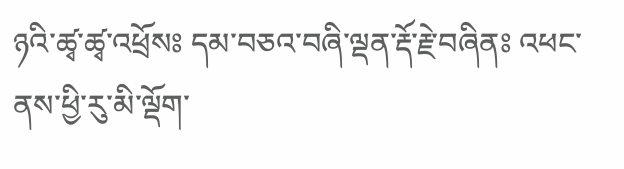ཉའི་ཚྭ་ཚྭ་འཕྲོསཿ དམ་བཅའ་བཞི་ལྡན་རྡོ་རྗེ་བཞིནཿ འཕང་ནས་ཕྱི་རུ་མི་ལྡོག་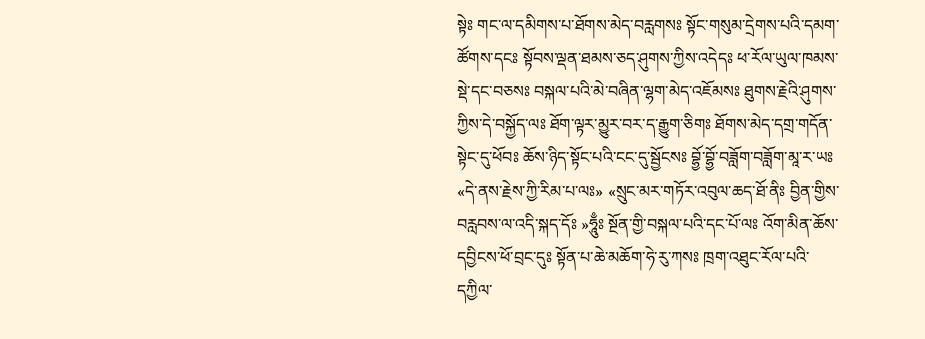སྟེཿ གང་ལ་དམིགས་པ་ཐོགས་མེད་བརླགསཿ སྟོང་གསུམ་དྲེགས་པའི་དམག་ཚོགས་དངཿ སྟོབས་ལྡན་ཐམས་ཅད་ཤུགས་ཀྱིས་འདེདཿ ཕ་རོལ་ཡུལ་ཁམས་སྡེ་དང་བཅསཿ བསྐལ་པའི་མེ་བཞིན་ལྷག་མེད་འཇོམསཿ ཐུགས་རྗེའི་ཤུགས་ཀྱིས་དེ་བསྐྱོད་ལཿ ཐོག་ལྟར་མྱུར་བར་ད་རྒྱུག་ཅིགཿ ཐོགས་མེད་དགྲ་གདོན་སྟེང་དུ་ཕོབཿ ཆོས་ཉིད་སྟོང་པའི་ངང་དུ་སྦྱོངསཿ བྷྱོ་བྷྱོ་བཟློག་བཟློག་མཱ་ར་ཡཿ «དེ་ནས་རྗེས་ཀྱི་རིམ་པ་ལཿ» «སྲུང་མར་གཏོར་འབུལ་ཆད་ཐོ་ནིཿ བྱིན་གྱིས་བརླབས་ལ་འདི་སྐད་དོཿ »ཧཱུྃཿ སྔོན་གྱི་བསྐལ་པའི་དང་པོ་ལཿ འོག་མིན་ཆོས་དབྱིངས་ཕོ་བྲང་དུཿ སྟོན་པ་ཆེ་མཆོག་ཧེ་རུ་ཀསཿ ཁྲག་འཐུང་རོལ་པའི་དཀྱིལ་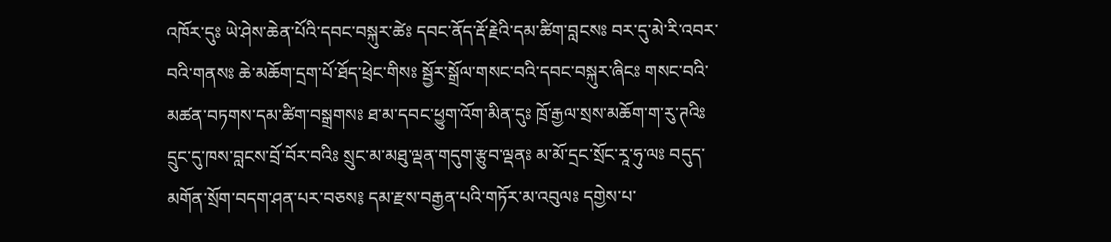འཁོར་དུཿ ཡེ་ཤེས་ཆེན་པོའི་དབང་བསྐུར་ཚེཿ དབང་ནོད་རྡོ་རྗེའི་དམ་ཚིག་བླངསཿ བར་དུ་མེ་རི་འབར་བའི་གནསཿ ཆེ་མཆོག་དྲག་པོ་ཐོད་ཕྲེང་གིསཿ སྦྱོར་སྒྲོལ་གསང་བའི་དབང་བསྐུར་ཞིངཿ གསང་བའི་མཚན་བཏགས་དམ་ཚིག་བསྒྲགསཿ ཐ་མ་དབང་ཕྱུག་འོག་མིན་དུཿ ཁྲོ་རྒྱལ་སྲས་མཆོག་ག་རུ་ཊའིཿ དྲུང་དུ་ཁས་བླངས་བྲོ་བོར་བའིཿ སྲུང་མ་མཐུ་ལྡན་གདུག་རྩུབ་ལྡནཿ མ་མོ་དྲང་སྲོང་རཱ་ཧུ་ལཿ བདུད་མགོན་སྲོག་བདག་ཤན་པར་བཅས༔ དམ་རྫས་བརྒྱན་པའི་གཏོར་མ་འབུལཿ དགྱེས་པ་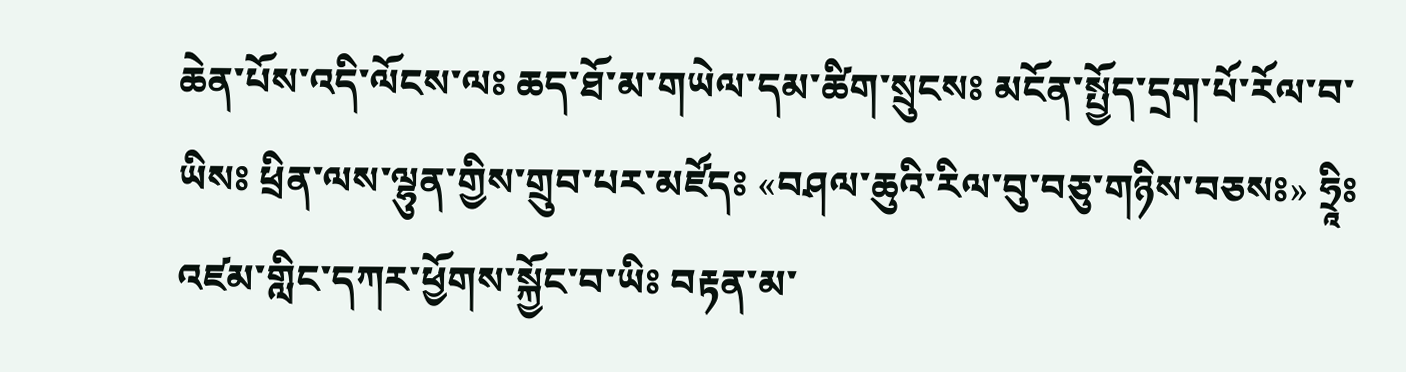ཆེན་པོས་འདི་ལོངས་ལཿ ཆད་ཐོ་མ་གཡེལ་དམ་ཚིག་སྲུངསཿ མངོན་སྤྱོད་དྲག་པོ་རོལ་བ་ཡིསཿ ཕྲིན་ལས་ལྷུན་གྱིས་གྲུབ་པར་མཛོདཿ «བཤལ་ཆུའི་རིལ་བུ་བཅུ་གཉིས་བཅསཿ» ཧྲཱིཿ འཛམ་གླིང་དཀར་ཕྱོགས་སྐྱོང་བ་ཡིཿ བརྟན་མ་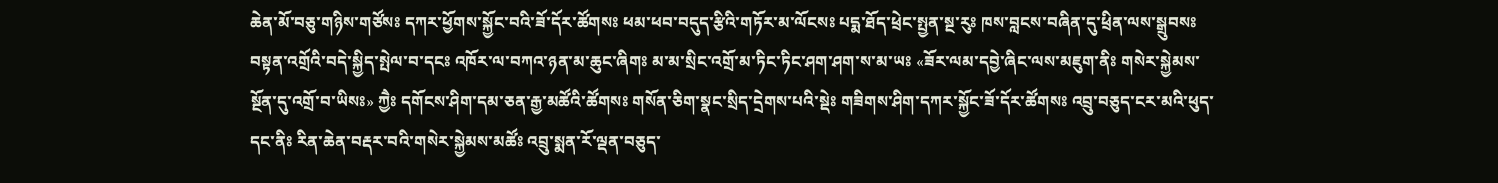ཆེན་མོ་བཅུ་གཉིས་གཙོསཿ དཀར་ཕྱོགས་སྐྱོང་བའི་ཟོ་དོར་ཚོགསཿ ཕམ་ཕབ་བདུད་རྩིའི་གཏོར་མ་ལོངསཿ པདྨ་ཐོད་ཕྲེང་སྤྱན་སྔ་རུཿ ཁས་བླངས་བཞིན་དུ་ཕྲིན་ལས་སྒྲུབསཿ བསྟན་འགྲོའི་བདེ་སྐྱིད་སྤེལ་བ་དངཿ འཁོར་ལ་བཀའ་ཉན་མ་ཆུང་ཞིགཿ མ་མ་སྲིང་འགྲོ་མ་ཏིང་ཏིང་ཤག་ཤག་ས་མ་ཡཿ «ཟོར་ལམ་དབྱེ་ཞིང་ལས་མཇུག་ནིཿ གསེར་སྐྱེམས་སྔོན་དུ་འགྲོ་བ་ཡིསཿ» ཀྱཻཿ དགོངས་ཤིག་དམ་ཅན་རྒྱ་མཚོའི་ཚོགསཿ གསོན་ཅིག་སྣང་སྲིད་དྲེགས་པའི་སྡེཿ གཟིགས་ཤིག་དཀར་སྐྱོང་ཟོ་དོར་ཚོགསཿ འབྲུ་བཅུད་ངར་མའི་ཕུད་དང་ནིཿ རིན་ཆེན་བརྡར་བའི་གསེར་སྐྱེམས་མཚོཿ འབྲུ་སྨན་རོ་ལྡན་བཅུད་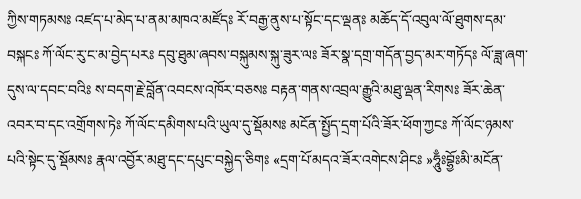ཀྱིས་གཏམསཿ འཛད་པ་མེད་པ་ནམ་མཁའ་མཛོདཿ རོ་བརྒྱ་ནུས་པ་སྟོང་དང་ལྡནཿ མཆོད་དོ་འབུལ་ལོ་ཐུགས་དམ་བསྐངཿ ཀོ་ལོང་རུ་ང་མ་བྱེད་པརཿ དབུ་ཐུམ་ཞབས་བསྐུམས་སྐུ་ཟུར་ལཿ ཟོར་སྣ་དགྲ་གདོན་བྱད་མར་གཏོདཿ ལོ་ཟླ་ཞག་དུས་ལ་དབང་བའིཿ ས་བདག་རྗེ་བློན་འབངས་འཁོར་བཅསཿ བརྟན་གནས་འབྲལ་རྒྱུའི་མཐུ་ལྡན་རིགསཿ ཟོར་ཆེན་འབར་བ་དང་འགྲོགས་ཏེཿ ཀོ་ལོང་དམིགས་པའི་ཡུལ་དུ་སྡོམསཿ མངོན་སྤྱོད་དྲག་པོའི་ཟོར་ཕོག་ཀྱངཿ ཀོ་ལོང་ཉམས་པའི་སྟེང་དུ་སྡོམསཿ རྣལ་འབྱོར་མཐུ་དང་དཔུང་བསྐྱེད་ཅིགཿ «དྲག་པོ་མདའ་ཟོར་འགེངས་ཤིངཿ »ཧཱུྃཿབྷྱོཿམི་མངོན་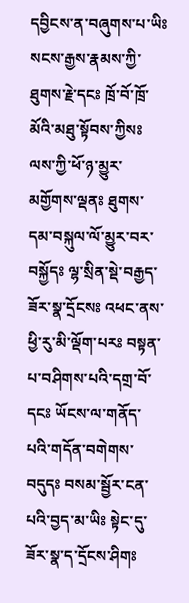དབྱིངས་ན་བཞུགས་པ་ཡིཿ སངས་རྒྱས་རྣམས་ཀྱི་ཐུགས་རྗེ་དངཿ ཁྲོ་བོ་ཁྲོ་མོའི་མཐུ་སྟོབས་ཀྱིསཿ ལས་ཀྱི་ཕོ་ཉ་མྱུར་མགྱོགས་ལྡནཿ ཐུགས་དམ་བསྐུལ་ལོ་མྱུར་བར་བསྐྱོདཿ ལྷ་སྲིན་སྡེ་བརྒྱད་ཟོར་སྣ་དྲོངསཿ འཕང་ནས་ཕྱི་རུ་མི་ལྡོག་པརཿ བསྟན་པ་བཤིགས་པའི་དགྲ་བོ་དངཿ ཡོངས་ལ་གནོད་པའི་གདོན་བགེགས་བདུདཿ བསམ་སྦྱོར་ངན་པའི་བྱད་མ་ཡིཿ སྟེང་དུ་ཟོར་སྣ་ད་དྲོངས་ཤིགཿ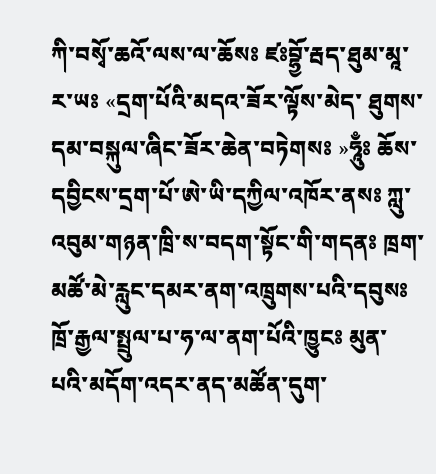ཀི་བསྭོ་ཆའོ་ལས་ལ་ཆོསཿ ཛཿབྷྱོ་རྦད་ཐུམ་མཱ་ར་ཡཿ «དྲག་པོའི་མདའ་ཟོར་ལྟོས་མེད་ ཐུགས་དམ་བསྐུལ་ཞིང་ཟོར་ཆེན་བཏེགསཿ »ཧཱུྃཿ ཆོས་དབྱིངས་དྲག་པོ་ཨེ་ཡི་དཀྱིལ་འཁོར་ནསཿ ཀླུ་འབུམ་གཉན་ཁྲི་ས་བདག་སྟོང་གི་གདནཿ ཁྲག་མཚོ་མེ་རླུང་དམར་ནག་འཁྲུགས་པའི་དབུསཿ ཁྲོ་རྒྱལ་སྤྲུལ་པ་ཧ་ལ་ནག་པོའི་ཁྱུངཿ མུན་པའི་མདོག་འདར་ནད་མཚོན་དུག་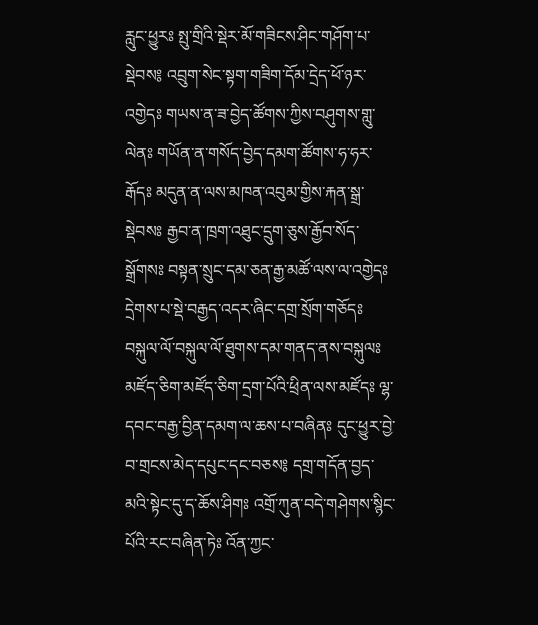རླུང་ཕྱུརཿ སྤུ་གྲིའི་སྡེར་མོ་གཟིངས་ཤིང་གཤོག་པ་སྡེབས༔ འབྲུག་སེང་སྟག་གཟིག་དོམ་དྲེད་ཕོ་ཉར་འགྱེདཿ གཡས་ན་ཟ་བྱེད་ཚོགས་ཀྱིས་བཤུགས་གླུ་ལེནཿ གཡོན་ན་གསོད་བྱེད་དམག་ཚོགས་ཧ་ཧར་རྒོདཿ མདུན་ན་ལས་མཁན་འབུམ་གྱིས་རྐན་སྒྲ་སྡེབསཿ རྒྱབ་ན་ཁྲག་འཐུང་དྲུག་ཅུས་རྒྱོབ་སོད་སྒྲོགསཿ བསྟན་སྲུང་དམ་ཅན་རྒྱ་མཚོ་ལས་ལ་འགྱེདཿ དྲེགས་པ་སྡེ་བརྒྱད་འདར་ཞིང་དགྲ་སྲོག་གཅོདཿ བསྐུལ་ལོ་བསྐུལ་ལོ་ཐུགས་དམ་གནད་ནས་བསྐུལཿ མཛོད་ཅིག་མཛོད་ཅིག་དྲག་པོའི་ཕྲིན་ལས་མཛོདཿ ལྷ་དབང་བརྒྱ་བྱིན་དམག་ལ་ཆས་པ་བཞིནཿ དུང་ཕྱུར་བྱེ་བ་གྲངས་མེད་དཔུང་དང་བཅས༔ དགྲ་གདོན་བྱད་མའི་སྟེང་དུ་ད་ཆོས་ཤིགཿ འགྲོ་ཀུན་བདེ་གཤེགས་སྙིང་པོའི་རང་བཞིན་ཏེཿ འོན་ཀྱང་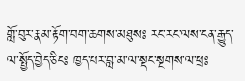གློ་བུར་རྣམ་རྟོག་བག་ཆགས་མཐུསཿ རང་རང་ལས་ངན་རྒྱུད་ལ་སྤྱོད་བྱེད་ཅིངཿ ཁྱད་པར་བླ་མ་ལ་སྡང་སྔགས་ལ་ཕྲཿ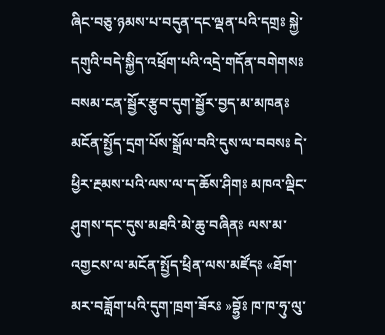ཞིང་བཅུ་ཉམས་པ་བདུན་དང་ལྡན་པའི་དགྲཿ སྐྱེ་དགུའི་བདེ་སྐྱིད་འཕྲོག་པའི་འདྲེ་གདོན་བགེགསཿ བསམ་ངན་སྦྱོར་རྩུབ་དུག་སྦྱོར་བྱད་མ་མཁནཿ མངོན་སྤྱོད་དྲག་པོས་སྒྲོལ་བའི་དུས་ལ་བབསཿ དེ་ཕྱིར་རྔམས་པའི་ལས་ལ་ད་ཆོས་ཤིགཿ མཁའ་ལྡིང་ཤུགས་དང་དུས་མཐའི་མེ་ཆུ་བཞིནཿ ལས་མ་འགྱངས་ལ་མངོན་སྤྱོད་ཕྲིན་ལས་མཛོདཿ «ཐོག་མར་བཟློག་པའི་དུག་ཁྲག་ཟོརཿ »བྷྱོཿ ཁ་ཁ་ཧུ་ལུ་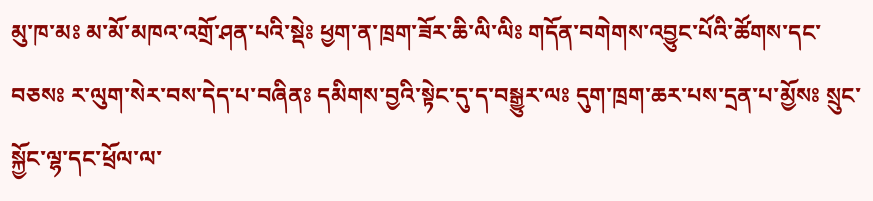མུ་ཁ་མཿ མ་མོ་མཁའ་འགྲོ་ཤན་པའི་སྡེཿ ཕྱག་ན་ཁྲག་ཟོར་ཆི་ལི་ལིཿ གདོན་བགེགས་འབྱུང་པོའི་ཚོགས་དང་བཅསཿ ར་ལུག་སེར་བས་དེད་པ་བཞིནཿ དམིགས་བྱའི་སྟེང་དུ་ད་བསྒྱུར་ལཿ དུག་ཁྲག་ཆར་པས་དྲན་པ་མྱོསཿ སྲུང་སྐྱོང་ལྷ་དང་ཕྲོལ་ལ་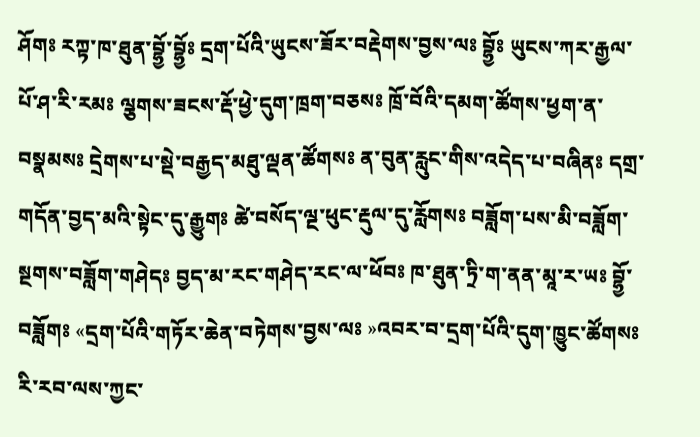ཤོགཿ རཀྟ་ཁ་ཐུན་བྷྱོ་བྷྱོཿ དྲག་པོའི་ཡུངས་ཟོར་བརྡེགས་བྱས་ལཿ བྷྱོཿ ཡུངས་ཀར་རྒྱལ་པོ་ཤ་རི་རམཿ ལྕགས་ཟངས་རྡོ་ཕྱེ་དུག་ཁྲག་བཅསཿ ཁྲོ་བོའི་དམག་ཚོགས་ཕྱག་ན་བསྣམསཿ དྲེགས་པ་སྡེ་བརྒྱད་མཐུ་ལྡན་ཚོགསཿ ན་བུན་རླུང་གིས་འདེད་པ་བཞིནཿ དགྲ་གདོན་བྱད་མའི་སྟེང་དུ་རྒྱུགཿ ཚེ་བསོད་ལྔ་ཕུང་རྡུལ་དུ་རློགསཿ བཟློག་པས་མི་བཟློག་སྔགས་བཟློག་གཤེདཿ བྱད་མ་རང་གཤེད་རང་ལ་ཕོབཿ ཁ་ཐུན་ཏྲི་ག་ནན་མཱ་ར་ཡཿ བྷྱོ་བཟློགཿ «དྲག་པོའི་གཏོར་ཆེན་བཏེགས་བྱས་ལཿ »འབར་བ་དྲག་པོའི་དུག་ཁྱུང་ཚོགསཿ རི་རབ་ལས་ཀྱང་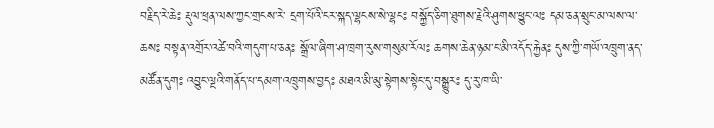བརྗིད་རེ་ཆེཿ རྡུལ་ཕྲན་ལས་ཀྱང་གྲངས་རེ་ དྲག་པོའི་ངར་སྐད་ལྷངས་སེ་ལྷངཿ བསྐྱོད་ཅིག་ཐུགས་རྗེའི་ཤུགས་ཕྱུང་ལཿ དམ་ཅན་སྲུང་མ་ལས་ལ་ཆསཿ བསྟན་འགྲོར་འཚེ་བའི་གདུག་པ་ཅནཿ སྒྲོལ་ཞིག་ཤ་ཁྲག་རུས་གསུམ་རོལཿ ཆགས་ཆེན་ཉམ་ང་མི་འདོད་རྐྱེནཿ དུས་ཀྱི་གཡོ་འཁྲུག་ནད་མཚོན་དུགཿ འབྱུང་ལྔའི་གནོད་པ་དམག་འཁྲུགས་བྱདཿ མཐའ་མི་མུ་སྟེགས་སྟེང་དུ་བསྒྱུརཿ དུ་རུ་ཁ་ཡི་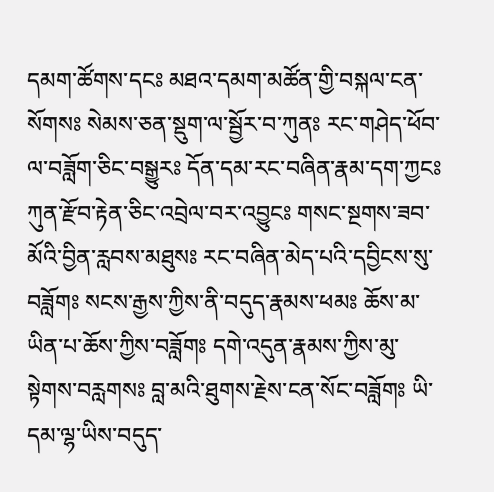དམག་ཚོགས་དངཿ མཐའ་དམག་མཚོན་གྱི་བསྐལ་ངན་སོགསཿ སེམས་ཅན་སྡུག་ལ་སྦྱོར་བ་ཀུནཿ རང་གཤེད་ཕོབ་ལ་བཟློག་ཅིང་བསྒྱུརཿ དོན་དམ་རང་བཞིན་རྣམ་དག་ཀྱངཿ ཀུན་རྫོབ་རྟེན་ཅིང་འབྲེལ་བར་འབྱུངཿ གསང་སྔགས་ཟབ་མོའི་བྱིན་རླབས་མཐུསཿ རང་བཞིན་མེད་པའི་དབྱིངས་སུ་བཟློགཿ སངས་རྒྱས་ཀྱིས་ནི་བདུད་རྣམས་ཕམཿ ཆོས་མ་ཡིན་པ་ཆོས་ཀྱིས་བཟློགཿ དགེ་འདུན་རྣམས་ཀྱིས་མུ་སྟེགས་བརླགསཿ བླ་མའི་ཐུགས་རྗེས་ངན་སོང་བཟློགཿ ཡི་དམ་ལྷ་ཡིས་བདུད་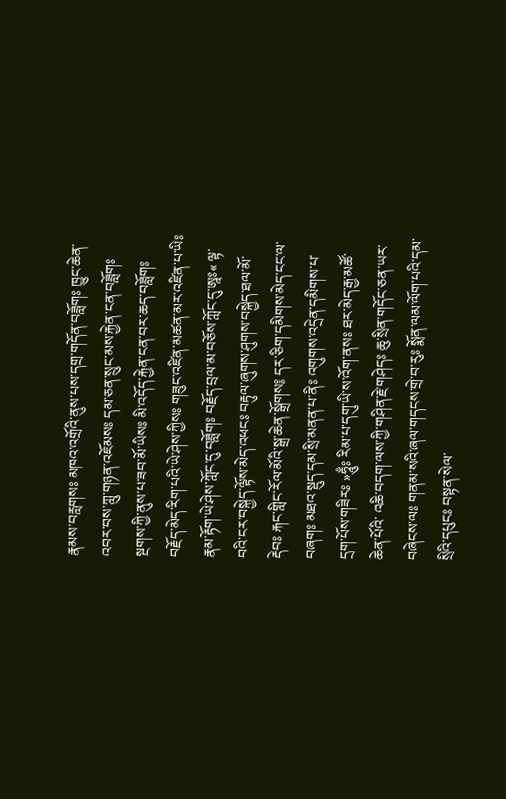རྣམས་བརླགསཿ མཁའ་འགྲོའི་ནུས་པས་དགྲ་གདོན་བཟློགཿ ཁྱུང་ཆེན་འབར་བས་ཀླུ་གཉན་འཇོམསཿ དམ་ཅན་སྲུང་མས་རྐྱེན་ངན་བཟློགཿ སྔགས་ཀྱི་ནུས་པ་ཟབ་མོ་ཡིསཿ མི་འདོད་རྐྱེན་ངན་བར་ཆད་བཟློགཿ བརྗོད་མེད་རིག་པའི་ཡེ་ཤེས་ཀྱིསཿ གཟུང་འཛིན་མཚན་མར་འཛིན་པ་ཡིཿ རྣམ་རྟོག་ཡེ་ཤེས་ཀློང་དུ་བཟློགཿ བརྗོད་བྲལ་མ་བཅོས་ཀློང་དུ་ཨཱཿ« ལྟ་བའི་ངར་བསྐྱེད་ལྟོས་མེད་འཕངཿ བརྟུལ་ཞུགས་ཤུགས་བསྐྱེད་ཐལ་མོ་རྡེབཿ རྐང་གླིང་རོལ་མོའི་སྒྲ་ཆེན་སྒྲོགས༔ དར་ཅིག་དམིགས་མེད་ངང་ལ་བཞགཿ མཐའ་སྡུད་དམ་སྲི་མནན་པ་ནིཿ འགུགས་འདྲེན་དམིགས་པ་དྲག་པོས་གཟིརཿ »ཧཱུྃཿ རིམ་པ་དགུ་ཡི་ས་འོག་ནསཿ ཐར་མེད་རྒྱ་མཚོ་ཆེན་པོའི་ འཆི་བདག་ལས་ཀྱི་གཤིན་རྗེ་གཤེདཿ ཆུ་སྲིན་གདོང་ཅན་ཡར་བཞེངས་ལཿ གནམ་སའི་ཞལ་གདངས་གྲེ་བ་རུཿ སྨོན་ལམ་ལོག་པའི་དམ་སྲིའི་དཔུངཿ བསྟན་སེལ་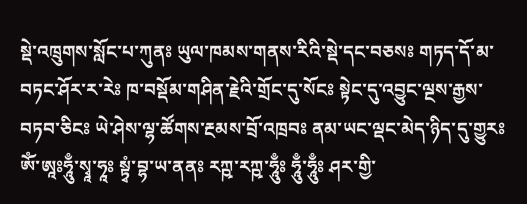སྡེ་འཁྲུགས་སློང་པ་ཀུནཿ ཡུལ་ཁམས་གནས་རིའི་སྡེ་དང་བཅསཿ གཏད་དོ་མ་བཏང་ཤོར་ར་རེཿ ཁ་བསྡོམ་གཤིན་རྗེའི་གྲོང་དུ་སོངཿ སྟེང་དུ་འབྱུང་ལྔས་རྒྱས་བཏབ་ཅིངཿ ཡེ་ཤེས་ལྷ་ཚོགས་རྔམས་བྲོ་འཁྲབཿ ནམ་ཡང་ལྡང་མེད་ཉིད་དུ་གྱུརཿ ཨོཾ་ཨཱཿཧཱུྃ་སྭཱ་ཧཱཿ སྟྭཾ་བྷ་ཡ་ནནཿ རཀྵ་རཀྵ་ཧཱུྃཿ ཧཱུྃ་ཧཱུྃཿ ཤར་གྱི་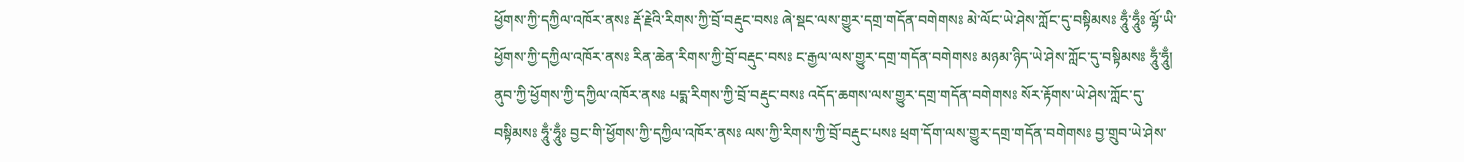ཕྱོགས་ཀྱི་དཀྱིལ་འཁོར་ནསཿ རྡོ་རྗེའི་རིགས་ཀྱི་བྲོ་བརྡུང་བསཿ ཞེ་སྡང་ལས་གྱུར་དགྲ་གདོན་བགེགསཿ མེ་ལོང་ཡེ་ཤེས་ཀློང་དུ་བསྟིམསཿ ཧཱུྃ་ཧཱུྃཿ ལྷོ་ཡི་ཕྱོགས་ཀྱི་དཀྱིལ་འཁོར་ནསཿ རིན་ཆེན་རིགས་ཀྱི་བྲོ་བརྡུང་བསཿ ང་རྒྱལ་ལས་གྱུར་དགྲ་གདོན་བགེགསཿ མཉམ་ཉིད་ཡེ་ཤེས་ཀློང་དུ་བསྟིམསཿ ཧཱུྃ་ཧཱུྃ། ནུབ་ཀྱི་ཕྱོགས་ཀྱི་དཀྱིལ་འཁོར་ནསཿ པདྨ་རིགས་ཀྱི་བྲོ་བརྡུང་བསཿ འདོད་ཆགས་ལས་གྱུར་དགྲ་གདོན་བགེགསཿ སོར་རྟོགས་ཡེ་ཤེས་ཀློང་དུ་བསྟིམསཿ ཧཱུྃ་ཧཱུྃཿ བྱང་གི་ཕྱོགས་ཀྱི་དཀྱིལ་འཁོར་ནསཿ ལས་ཀྱི་རིགས་ཀྱི་བྲོ་བརྡུང་པསཿ ཕྲག་དོག་ལས་གྱུར་དགྲ་གདོན་བགེགསཿ བྱ་གྲུབ་ཡེ་ཤེས་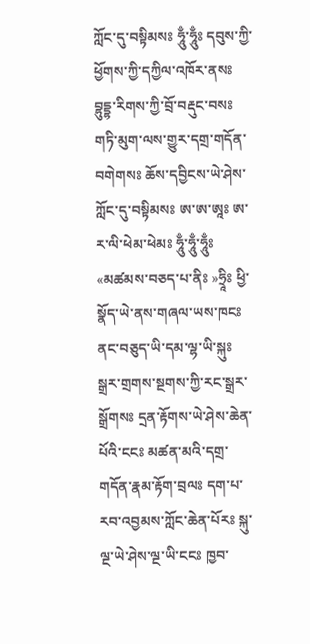ཀློང་དུ་བསྟིམསཿ ཧཱུྃ་ཧཱུྃཿ དབུས་ཀྱི་ཕྱོགས་ཀྱི་དཀྱིལ་འཁོར་ནསཿ བྷུདྡྷ་རིགས་ཀྱི་བྲོ་བརྡུང་བསཿ གཏི་མུག་ལས་གྱུར་དགྲ་གདོན་བགེགསཿ ཆོས་དབྱིངས་ཡེ་ཤེས་ཀློང་དུ་བསྟིམསཿ ཨ་ཨ་ཨཱཿ ཨ་ར་ལི་ཕེམ་ཕེམཿ ཧཱུྃ་ཧཱུྃ་ཧཱུྃཿ «མཚམས་བཅད་པ་ནིཿ »ཧྲཱིཿ ཕྱི་སྣོད་ཡེ་ནས་གཞལ་ཡས་ཁངཿ ནང་བཅུད་ཡི་དམ་ལྷ་ཡི་སྐུཿ སྒྲར་གྲགས་སྔགས་ཀྱི་རང་སྒྲར་སྒྲོགསཿ དྲན་རྟོགས་ཡེ་ཤེས་ཆེན་པོའི་ངངཿ མཚན་མའི་དགྲ་གདོན་རྣམ་རྟོག་བྲལཿ དག་པ་རབ་འབྱམས་ཀློང་ཆེན་པོརཿ སྐུ་ལྔ་ཡེ་ཤེས་ལྔ་ཡི་ངངཿ ཁྱབ་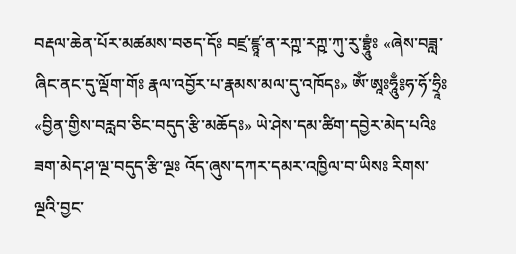བརྡལ་ཆེན་པོར་མཚམས་བཅད་དོཿ བཛྲ་ཛྙཱ་ན་རཀྵ་རཀྵ་ཀུ་རུ་བྷྲཱུཾཿ «ཞེས་བཟླ་ཞིང་ནང་དུ་ལྡོག་གོཿ རྣལ་འབྱོར་པ་རྣམས་མལ་དུ་འཁོདཿ» ཨོཾ་ཨཱཿཧཱུྃ༔ཧ་ཧོ་ཧྲཱིཿ «བྱིན་གྱིས་བརླབ་ཅིང་བདུད་རྩི་མཆོདཿ» ཡེ་ཤེས་དམ་ཚིག་དབྱེར་མེད་པའིཿ ཟག་མེད་ཤ་ལྔ་བདུད་རྩི་ལྔཿ འོད་ཞུས་དཀར་དམར་འཁྱིལ་བ་ཡིསཿ རིགས་ལྔའི་བྱང་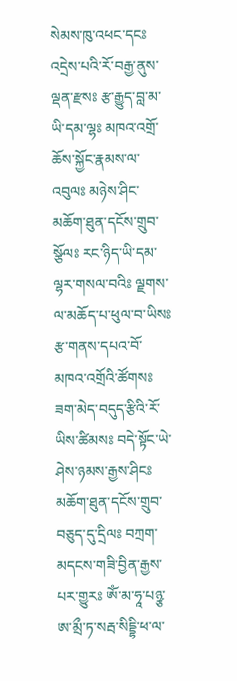སེམས་ཁུ་འཕང་དངཿ འདྲེས་པའི་རོ་བརྒྱ་ནུས་ལྡན་རྫསཿ རྩ་རྒྱུད་བླ་མ་ཡི་དམ་ལྷཿ མཁའ་འགྲོ་ཆོས་སྐྱོང་རྣམས་ལ་འབུལཿ མཉེས་ཤིང་མཆོག་ཐུན་དངོས་གྲུབ་སྩོལཿ རང་ཉིད་ཡི་དམ་ལྷར་གསལ་བའིཿ ལྗགས་ལ་མཆོད་པ་ཕུལ་བ་ཡིསཿ རྩ་གནས་དཔའ་བོ་མཁའ་འགྲོའི་ཚོགསཿ ཟག་མེད་བདུད་རྩིའི་རོ་ཡིས་ཚིམསཿ བདེ་སྟོང་ཡེ་ཤེས་ཉམས་རྒྱས་ཤིངཿ མཆོག་ཐུན་དངོས་གྲུབ་བཅུད་དུ་དྲིལཿ བཀྲག་མདངས་གཟི་བྱིན་རྒྱས་པར་གྱུརཿ ཨོཾ་མ་ཧཱ་པཉྩ་ཨ་མྲྀ་ཏ་སརྦ་སིདྡྷི་ཕ་ལ་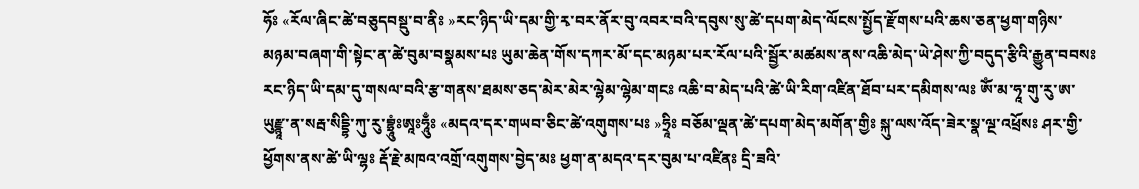ཧོཿ «རོལ་ཞིང་ཚེ་བཅུདབསྡུ་བ་ནིཿ »རང་ཉིད་ཡི་དམ་གྱི་རྭ་བར་ནོར་བུ་འབར་བའི་དབུས་སུ་ཚེ་དཔག་མེད་ལོངས་སྤྱོད་རྫོགས་པའི་ཆས་ཅན་ཕྱག་གཉིས་མཉམ་བཞག་གི་སྟེང་ན་ཚེ་བུམ་བསྣམས་པཿ ཡུམ་ཆེན་གོས་དཀར་མོ་དང་མཉམ་པར་རོལ་པའི་སྦྱོར་མཚམས་ནས་འཆི་མེད་ཡེ་ཤེས་ཀྱི་བདུད་རྩིའི་རྒྱུན་བབསཿ རང་ཉིད་ཡི་དམ་དུ་གསལ་བའི་རྩ་གནས་ཐམས་ཅད་མེར་མེར་ལྷེམ་ལྷེམ་གངཿ འཆི་བ་མེད་པའི་ཚེ་ཡི་རིག་འཛིན་ཐོབ་པར་དམིགས་ལཿ ཨོཾ་མ་ཧཱ་གུ་རུ་ཨ་ཡུརྫྙཱ་ན་སརྦ་སིདྡྷི་ཀུ་རུ་བྷྲཱུཾཿཨཱཿཧཱུྃཿ «མདའ་དར་གཡབ་ཅིང་ཚེ་འགུགས་པཿ »ཧྲཱིཿ བཅོམ་ལྡན་ཚེ་དཔག་མེད་མགོན་གྱིཿ སྐུ་ལས་འོད་ཟེར་སྣ་ལྔ་འཕྲོསཿ ཤར་གྱི་ཕྱོགས་ནས་ཚེ་ཡི་ལྷཿ རྡོ་རྗེ་མཁའ་འགྲོ་འགུགས་བྱེད་མཿ ཕྱག་ན་མདའ་དར་བུམ་པ་འཛིནཿ དྲི་ཟའི་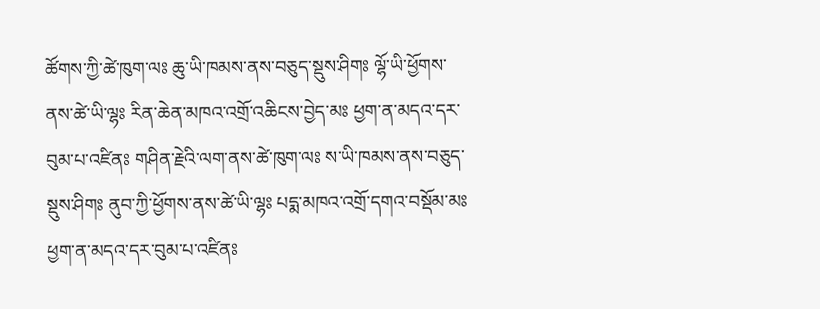ཚོགས་ཀྱི་ཚེ་ཁུག་ལཿ ཆུ་ཡི་ཁམས་ནས་བཅུད་སྡུས་ཤིགཿ ལྷོ་ཡི་ཕྱོགས་ནས་ཚེ་ཡི་ལྷཿ རིན་ཆེན་མཁའ་འགྲོ་འཆིངས་བྱེད་མཿ ཕྱག་ན་མདའ་དར་བུམ་པ་འཛིནཿ གཤིན་རྗེའི་ལག་ནས་ཚེ་ཁུག་ལཿ ས་ཡི་ཁམས་ནས་བཅུད་སྡུས་ཤིགཿ ནུབ་ཀྱི་ཕྱོགས་ནས་ཚེ་ཡི་ལྷཿ པདྨ་མཁའ་འགྲོ་དགའ་བསྡོམ་མཿ ཕྱག་ན་མདའ་དར་བུམ་པ་འཛིནཿ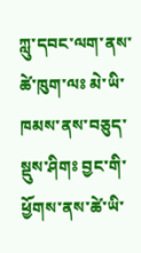ཀླུ་དབང་ལག་ནས་ཚེ་ཁུག་ལཿ མེ་ཡི་ཁམས་ནས་བཅུད་སྡུས་ཤིགཿ བྱང་གི་ཕྱོགས་ནས་ཚེ་ཡི་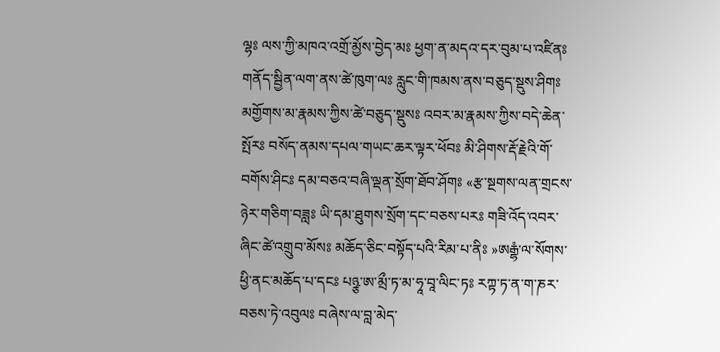ལྷཿ ལས་ཀྱི་མཁའ་འགྲོ་མྱོས་བྱེད་མཿ ཕྱག་ན་མདའ་དར་བུམ་པ་འཛིནཿ གནོད་སྦྱིན་ལག་ནས་ཚེ་ཁུག་ལཿ རླུང་གི་ཁམས་ནས་བཅུད་སྡུས་ཤིགཿ མགྱོགས་མ་རྣམས་ཀྱིས་ཚེ་བཅུད་སྡུསཿ འབར་མ་རྣམས་ཀྱིས་བདེ་ཆེན་སྤོརཿ བསོད་ནམས་དཔལ་གཡང་ཆར་ལྟར་ཕོབཿ མི་ཤིགས་རྡོ་རྗེའི་གོ་བགོས་ཤིངཿ དམ་བཅའ་བཞི་ལྡན་སྲོག་ཐོབ་ཤོགཿ «རྩ་སྔགས་ལན་གྲངས་ཉེར་གཅིག་བཟླཿ ཡི་དམ་ཐུགས་སྲོག་དང་བཅས་པརཿ གཟི་འོད་འབར་ཞིང་ཚེ་འགྲུབ་མོསཿ མཆོད་ཅིང་བསྟོད་པའི་རིམ་པ་ནིཿ »ཨརྒྷཾ་ལ་སོགས་ཕྱི་ནང་མཆོད་པ་དངཿ པཉྩ་ཨ་མྲྀ་ཏ་མ་ཧཱ་བཱ་ལིང་ཏཿ རཀྟ་ཏ་ན་ག་ཎར་བཅས་ཏེ་འབུལཿ བཞེས་ལ་བླ་མེད་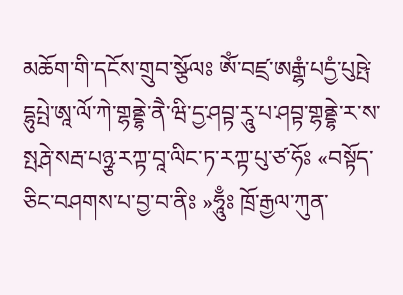མཆོག་གི་དངོས་གྲུབ་སྩོལཿ ཨོཾ་བཛྲ་ཨརྒྷཾ་པདྱཾ་པུཥྤེ་དྷུཔྤེ་ཨཱ་ལོ་ཀེ་གྷནྡྷེ་ནཻ་ཝི་དྱ་ཤབྟ་རཱུ་པ་ཤབྟ་གྷནྡྷེ་ར་ས་སྤརྴེ་སརྦ་པཉྩ་རཀྟ་བཱ་ལིང་ཏ་རཀྟ་པུ་ཙ་ཧོཿ «བསྟོད་ཅིང་བཤགས་པ་བྱ་བ་ནིཿ »ཧཱུྃཿ ཁྲོ་རྒྱལ་ཀུན་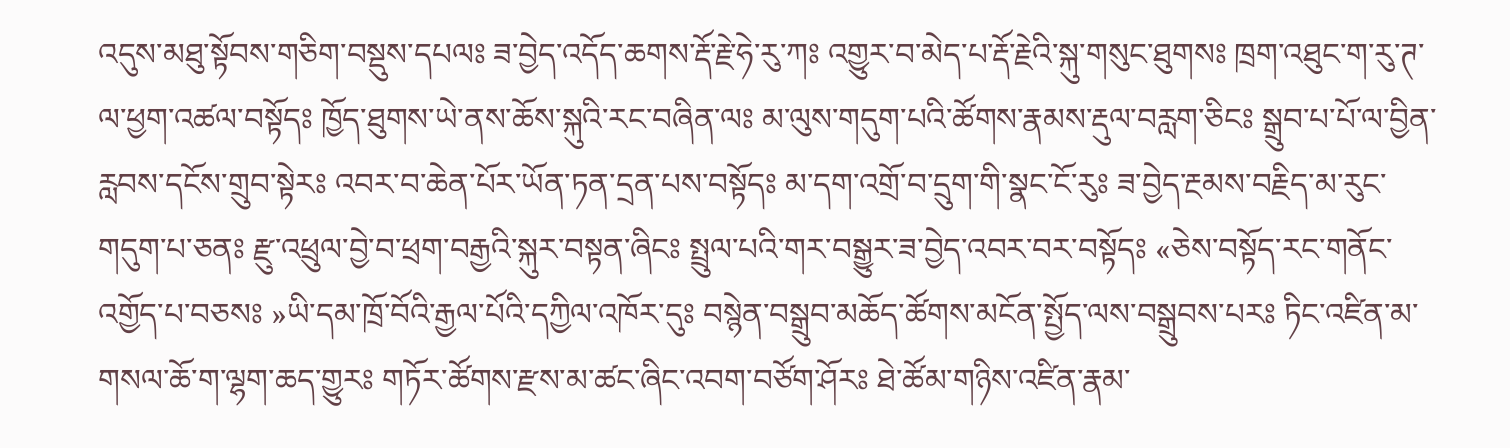འདུས་མཐུ་སྟོབས་གཅིག་བསྡུས་དཔལཿ ཟ་བྱེད་འདོད་ཆགས་རྡོ་རྗེ་ཧེ་རུ་ཀཿ འགྱུར་བ་མེད་པ་རྡོ་རྗེའི་སྐུ་གསུང་ཐུགསཿ ཁྲག་འཐུང་ག་རུ་ཊ་ལ་ཕྱག་འཚལ་བསྟོདཿ ཁྱོད་ཐུགས་ཡེ་ནས་ཆོས་སྐུའི་རང་བཞིན་ལཿ མ་ལུས་གདུག་པའི་ཚོགས་རྣམས་རྡུལ་བརླག་ཅིངཿ སྒྲུབ་པ་པོ་ལ་བྱིན་རླབས་དངོས་གྲུབ་སྟེརཿ འབར་བ་ཆེན་པོར་ཡོན་ཏན་དྲན་པས་བསྟོདཿ མ་དག་འགྲོ་བ་དྲུག་གི་སྣང་ངོ་རུཿ ཟ་བྱེད་རྔམས་བརྗིད་མ་རུང་གདུག་པ་ཅནཿ རྫུ་འཕྲུལ་བྱེ་བ་ཕྲག་བརྒྱའི་སྐུར་བསྟན་ཞིངཿ སྤྲུལ་པའི་གར་བསྒྱུར་ཟ་བྱེད་འབར་བར་བསྟོདཿ «ཅེས་བསྟོད་རང་གནོང་འགྱོད་པ་བཅསཿ »ཡི་དམ་ཁྲོ་བོའི་རྒྱལ་པོའི་དཀྱིལ་འཁོར་དུཿ བསྙེན་བསྒྲུབ་མཆོད་ཚོགས་མངོན་སྤྱོད་ལས་བསྒྲུབས་པརཿ ཏིང་འཛིན་མ་གསལ་ཆོ་ག་ལྷག་ཆད་གྱུརཿ གཏོར་ཚོགས་རྫས་མ་ཚང་ཞིང་འབག་བཙོག་ཤོརཿ ཐེ་ཚོམ་གཉིས་འཛིན་རྣམ་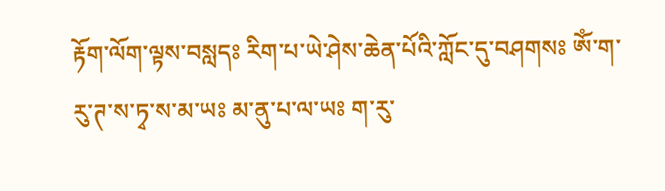རྟོག་ལོག་ལྟས་བསླདཿ རིག་པ་ཡེ་ཤེས་ཆེན་པོའི་ཀློང་དུ་བཤགསཿ ཨོཾ་ག་རུ་ཊ་ས་ཏྭ་ས་མ་ཡཿ མ་ནུ་པ་ལ་ཡཿ ག་རུ་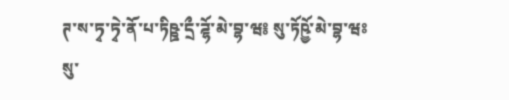ཊ་ས་ཏྭ་ཏྭེ་ནོ་པ་ཏིཥྛ་དྲྀ་ཌྷོ་མེ་བྷ་ཝ༔ སུ་ཏོཥྱོ་མེ་བྷ་ཝཿ སུ་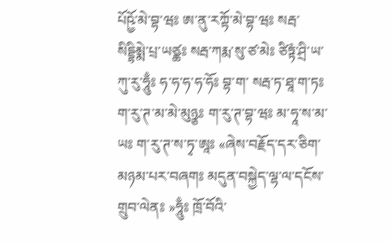པོཥྱོ་མེ་བྷ་ཝཿ ཨ་ནུ་རཀྟོ་མེ་བྷ་ཝཿ སརྦ་སིདྡྷིམྨེ་པྲ་ཡཙྪཿ སརྦ་ཀརྨ་སུ་ཙ་མེཿ ཙིཏྟཾ་ཤྲི་ཡ་ཀུ་རུ་ཧཱུྃཿ ཧ་ཧ་ཧ་ཧ་ཧོཿ བྷ་ག་ སརྦ་ཏ་ཐཱ་ག་ཏཿ ག་རུ་ཊ་མ་མེ་མུཉྩཿ ག་རུ་ཊ་བྷ་ཝཿ མ་ཧཱ་ས་མ་ཡཿ ག་རུ་ཊ་ས་ཏྭ་ཨཱཿ «ཞེས་བརྗོད་དར་ཅིག་མཉམ་པར་བཞགཿ མདུན་བསྐྱེད་ལྷ་ལ་དངོས་གྲུབ་ལེནཿ »ཧཱུྃཿ ཁྲོ་བོའི་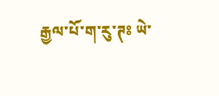རྒྱལ་པོ་ག་རུ་ཊཿ ཡེ་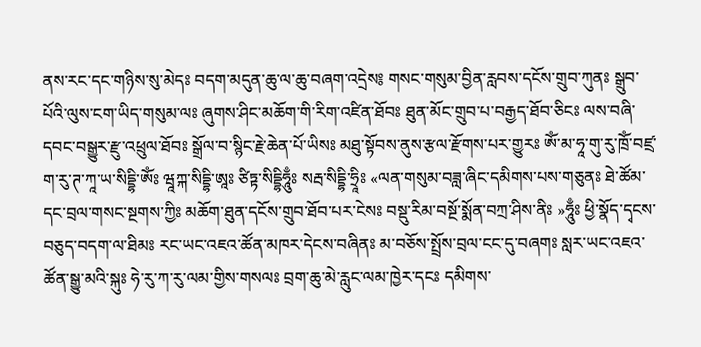ནས་རང་དང་གཉིས་སུ་མེདཿ བདག་མདུན་ཆུ་ལ་ཆུ་བཞག་འདྲེས༔ གསང་གསུམ་བྱིན་རླབས་དངོས་གྲུབ་ཀུནཿ སྒྲུབ་པོའི་ལུས་ངག་ཡིད་གསུམ་ལཿ ཞུགས་ཤིང་མཆོག་གི་རིག་འཛིན་ཐོབཿ ཐུན་མོང་གྲུབ་པ་བརྒྱད་ཐོབ་ཅིངཿ ལས་བཞི་དབང་བསྒྱུར་རྫུ་འཕྲུལ་ཐོབཿ སྒྲོལ་བ་སྙིང་རྗེ་ཆེན་པོ་ཡིསཿ མཐུ་སྟོབས་ནུས་རྩལ་རྫོགས་པར་གྱུརཿ ཨོཾ་མ་ཧཱ་གུ་རུ་ཁྲོཾ་བཛྲ་ག་རུ་ཊ་ཀཱ་ཡ་སིདྡྷི་ཨོཾཿ ཝཱཀྐ་སིདྡྷི་ཨཱཿ ཙིཏྟ་སིདྡྷིཧཱུྃཿ སརྦ་སིདྡྷི་ཧྲཱིཿ «ལན་གསུམ་བཟླ་ཞིང་དམིགས་པས་གཅུནཿ ཐེ་ཚོམ་དང་བྲལ་གསང་སྔགས་ཀྱིཿ མཆོག་ཐུན་དངོས་གྲུབ་ཐོབ་པར་ངེསཿ བསྡུ་རིམ་བསྔོ་སྨོན་བཀྲ་ཤིས་ནིཿ »ཧཱུྃཿ ཕྱི་སྣོད་དྭངས་བཅུད་བདག་ལ་ཐིམཿ རང་ཡང་འཇའ་ཚོན་མཁར་དེངས་བཞིནཿ མ་བཅོས་སྤྲོས་བྲལ་ངང་དུ་བཞགཿ སླར་ཡང་འཇའ་ཚོན་སྒྱུ་མའི་སྐུཿ ཧེ་རུ་ཀ་རུ་ལམ་གྱིས་གསལཿ བྲག་ཆུ་མེ་རླུང་ལམ་ཁྱེར་དངཿ དམིགས་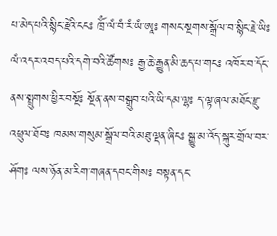པ་མེད་པའི་སྙིང་རྗེའི་ངངཿ ཁྲོཾ་ལཾ་བཾ་རཾ་ཡཾ་ཨཱཿ གསང་སྔགས་སྒྲོལ་བ་སྙིང་རྗེ་ཡིཿ ལཾ་འདར་འབད་པའི་དགེ་བའི་ཚོགསཿ རྒྱ་ཆེ་རྒྱུན་མི་ཆད་པ་གངཿ འཁོར་བ་དོང་ནས་སྤྲུགས་ཕྱིར་བསྔོཿ སྔོན་ནས་བསྒྲུབ་པའི་ཡི་དམ་ལྷཿ ད་ལྟ་ཞལ་མཐོང་རྫུ་འཕྲུལ་ཐོབཿ ཁམས་གསུམ་སྒྲོལ་བའི་མཐུ་ལྡན་ཞིངཿ སྒྱུ་མ་འོད་སྐུར་གྲོལ་བར་ཤོགཿ ལས་ཉོན་མ་རིག་གཞན་དབང་གིསཿ བསྟན་དང་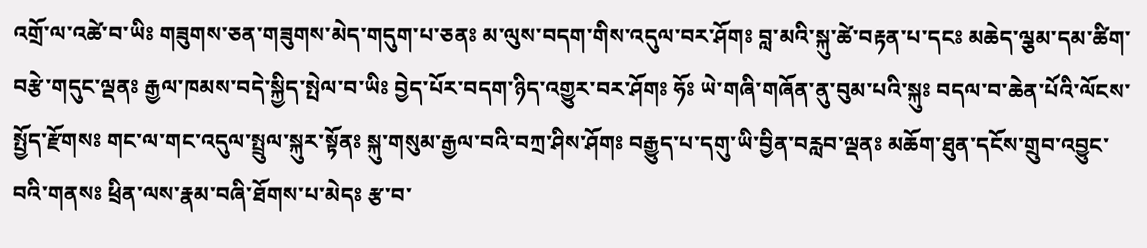འགྲོ་ལ་འཚེ་བ་ཡིཿ གཟུགས་ཅན་གཟུགས་མེད་གདུག་པ་ཅནཿ མ་ལུས་བདག་གིས་འདུལ་བར་ཤོགཿ བླ་མའི་སྐུ་ཚེ་བརྟན་པ་དངཿ མཆེད་ལྕམ་དམ་ཚིག་བརྩེ་གདུང་ལྡནཿ རྒྱལ་ཁམས་བདེ་སྐྱིད་སྤེལ་བ་ཡིཿ བྱེད་པོར་བདག་ཉིད་འགྱུར་བར་ཤོགཿ ཧོཿ ཡེ་གཞི་གཞོན་ནུ་བུམ་པའི་སྐུཿ བདལ་བ་ཆེན་པོའི་ལོངས་སྤྱོད་རྫོགསཿ གང་ལ་གང་འདུལ་སྤྲུལ་སྐུར་སྟོནཿ སྐུ་གསུམ་རྒྱལ་བའི་བཀྲ་ཤིས་ཤོགཿ བརྒྱུད་པ་དགུ་ཡི་བྱིན་བརླབ་ལྡནཿ མཆོག་ཐུན་དངོས་གྲུབ་འབྱུང་བའི་གནསཿ ཕྲིན་ལས་རྣམ་བཞི་ཐོགས་པ་མེདཿ རྩ་བ་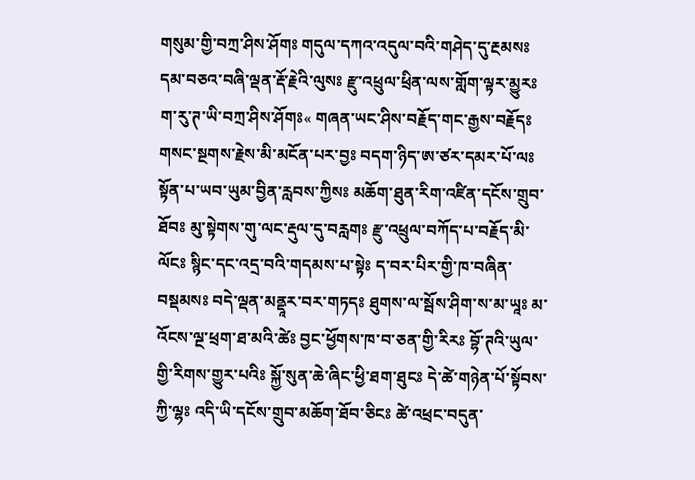གསུམ་གྱི་བཀྲ་ཤིས་ཤོགཿ གདུལ་དཀའ་འདུལ་བའི་གཤེད་དུ་རྔམསཿ དམ་བཅའ་བཞི་ལྡན་རྡོ་རྗེའི་ལུསཿ རྫུ་འཕྲུལ་ཕྲིན་ལས་གློག་ལྟར་མྱུརཿ ག་རུ་ཊ་ཡི་བཀྲ་ཤིས་ཤོགཿ« གཞན་ཡང་ཤིས་བརྗོད་གང་རྒྱས་བརྗོདཿ གསང་སྔགས་རྗེས་མི་མངོན་པར་བྱཿ བདག་ཉིད་ཨ་ཙར་དམར་པོ་ལཿ སྟོན་པ་ཡབ་ཡུམ་བྱིན་རླབས་ཀྱིསཿ མཆོག་ཐུན་རིག་འཛིན་དངོས་གྲུབ་ཐོབཿ མུ་སྟེགས་གུ་ལང་རྡུལ་དུ་བརླགཿ རྫུ་འཕྲུལ་བཀོད་པ་བརྗོད་མི་ལོངཿ སྙིང་དང་འདྲ་བའི་གདམས་པ་སྟེཿ ད་བར་པིར་གྱི་ཁ་བཞིན་བསྡམསཿ བདེ་ལྡན་མནྡཱར་བར་གཏདཿ ཐུགས་ལ་སྦོས་ཤིག་ས་མ་ཡཱཿ མ་འོངས་ལྔ་ཕྲག་ཐ་མའི་ཚེཿ བྱང་ཕྱོགས་ཁ་བ་ཅན་གྱི་རིརཿ བྷོ་ཊའི་ཡུལ་གྱི་རིགས་གྱུར་པའིཿ སྐྱོ་སུན་ཆེ་ཞིང་ཕྱི་ཐག་ཐུངཿ དེ་ཚེ་གཉེན་པོ་སྟོབས་ཀྱི་ལྷཿ འདི་ཡི་དངོས་གྲུབ་མཆོག་ཐོབ་ཅིངཿ ཚེ་འཕྲང་བདུན་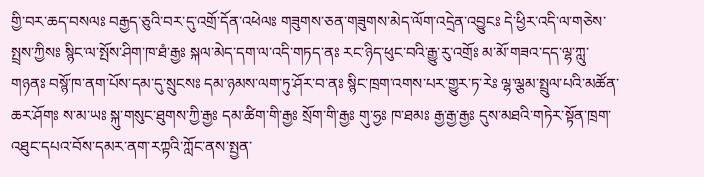གྱི་བར་ཆད་བསལཿ བརྒྱད་ཅུའི་བར་དུ་འགྲོ་དོན་འཕེལཿ གཟུགས་ཅན་གཟུགས་མེད་ལོག་འདྲེན་འབྱུངཿ དེ་ཕྱིར་འདི་ལ་གཅེས་སྤྲས་ཀྱིསཿ སྙིང་ལ་སྤོས་ཤིག་ཁ་ཐཾ་རྒྱཿ སྐལ་མེད་དག་ལ་འདི་གཏད་ནཿ རང་ཉིད་ཕུང་བའི་རྒྱུ་རུ་འགྲོཿ མ་མོ་གཟའ་དད་ལྷ་ཀླུ་གཉནཿ བསྙོ་ཁ་ནག་པོས་དམ་དུ་སྲུངསཿ དམ་ཉམས་ལག་ཏུ་ཤོར་བ་ནཿ སྙིང་ཁྲག་འགས་པར་གྱུར་ཏ་རེཿ ལྷ་ལྕམ་སྤྲུལ་པའི་མཚོན་ཆར་ཤོགཿ ས་མ་ཡཿ སྐུ་གསུང་ཐུགས་ཀྱི་རྒྱཿ དམ་ཚིག་གི་རྒྱཿ སྲོག་གི་རྒྱཿ གུ་ཧྱཿ ཁ་ཐམཿ རྒྱ་རྒྱ་རྒྱཿ དུས་མཐའི་གཏེར་སྟོན་ཁྲག་འཐུང་དཔའ་བོས་དམར་ནག་རཀྟའི་ཀློང་ནས་སྤྱན་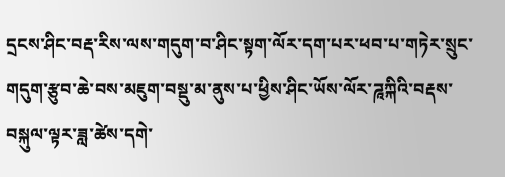དྲངས་ཤིང་བརྡ་རིས་ལས་གདུག་བ་ཤིང་སྟག་ལོར་དག་པར་ཕབ་པ་གཏེར་སྲུང་གདུག་རྩུབ་ཆེ་བས་མཇུག་བསྡུ་མ་ནུས་པ་ཕྱིས་ཤིང་ཡོས་ལོར་ཌཱཀྐིའི་བརྡས་བསྐུལ་ལྟར་ཟླ་ཚེས་དགེ་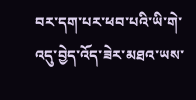བར་དག་པར་ཕབ་པའི་ཡི་གེ་འདུ་བྱེད་འོད་ཟེར་མཐའ་ཡས་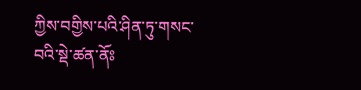ཀྱིས་བགྱིས་པའི་ཤིན་ཏུ་གསང་བའི་སྡེ་ཚན་ནོཿ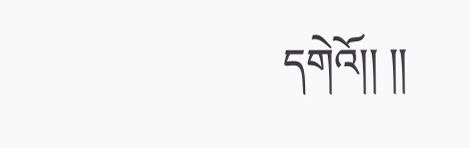དགེའོ།། །།